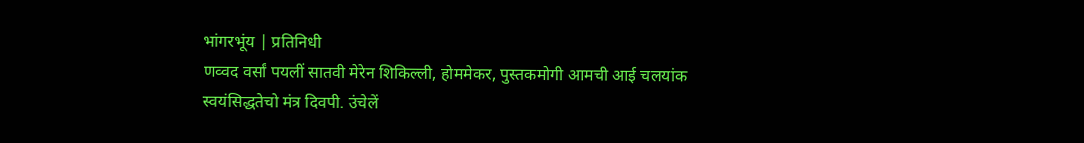भांगरभूंय | प्रतिनिधी
णव्वद वर्सां पयलीं सातवी मेरेन शिकिल्ली, होममेकर, पुस्तकमोगी आमची आई चलयांक स्वयंसिद्धतेचो मंत्र दिवपी. उंचेलें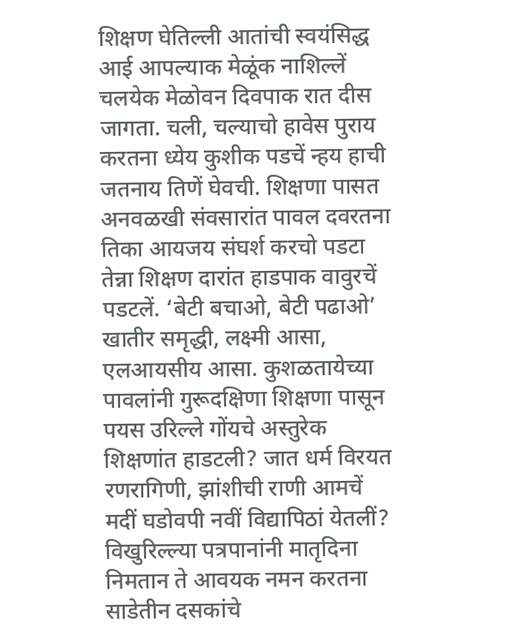शिक्षण घेतिल्ली आतांची स्वयंसिद्ध आई आपल्याक मेळूंक नाशिल्लें चलयेक मेळोवन दिवपाक रात दीस जागता. चली, चल्याचो हावेस पुराय करतना ध्येय कुशीक पडचें न्हय हाची जतनाय तिणें घेवची. शिक्षणा पासत अनवळखी संवसारांत पावल दवरतना तिका आयजय संघर्श करचो पडटा तेन्ना शिक्षण दारांत हाडपाक वावुरचें पडटलें. ‘बेटी बचाओ, बेटी पढाओ’ खातीर समृद्धी, लक्ष्मी आसा, एलआयसीय आसा. कुशळतायेच्या पावलांनी गुरूदक्षिणा शिक्षणा पासून पयस उरिल्ले गोंयचे अस्तुरेक शिक्षणांत हाडटली? जात धर्म विरयत रणरागिणी, झांशीची राणी आमचें मदीं घडोवपी नवीं विद्यापिठां येतलीं?
विखुरिल्ल्या पत्रपानांनी मातृदिना निमतान ते आवयक नमन करतना साडेतीन दसकांचे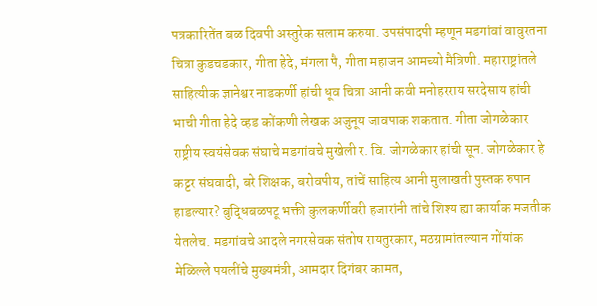पत्रकारितेंत बळ दिवपी अस्तुरेक सलाम करुया. उपसंपादपी म्हणून मडगांवां वावुरतना चित्रा कुडचडकार, गीता हेदे, मंगला पै, गीता महाजन आमच्यो मैत्रिणी. महाराष्ट्रांतले साहित्यीक ज्ञानेश्वर नाडकर्णी हांची धूव चित्रा आनी कवी मनोहरराय सरदेसाय हांची भाची गीता हेदे व्हड कोंकणी लेखक अजुनूय जावपाक शकतात. गीता जोगळेकार राष्ट्रीय स्वयंसेवक संघाचे मडगांवचे मुखेली र. वि. जोगळेकार हांची सून. जोगळेकार हे कट्टर संघवादी, बरे शिक्षक, बरोवपीय, तांचें साहित्य आनी मुलाखती पुस्तक रुपान हाडल्यार? बुद्धिबळपटू भक्ती कुलकर्णीवरी हजारांनी तांचे शिश्य ह्या कार्याक मजतीक येतलेच. मडगांवचे आदले नगरसेवक संतोष रायतुरकार, मठग्रामांतल्यान गोंयांक मेळिल्ले पयलींचे मुख्यमंत्री, आमदार दिगंबर कामत,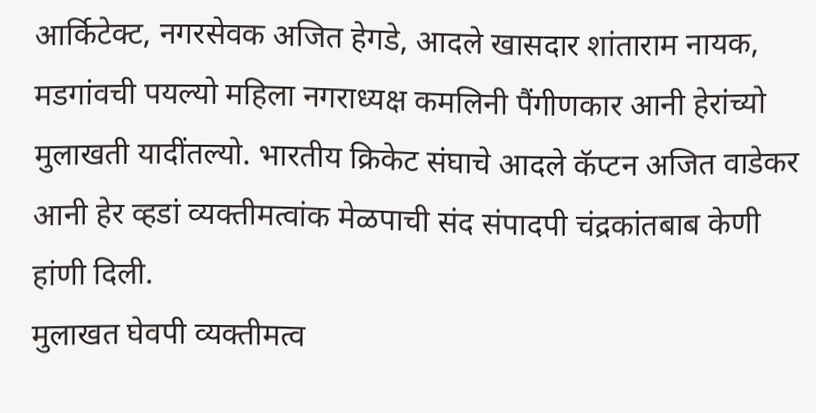आर्किटेक्ट, नगरसेवक अजित हेगडे, आदले खासदार शांताराम नायक, मडगांवची पयल्यो महिला नगराध्यक्ष कमलिनी पैंगीणकार आनी हेरांच्यो मुलाखती यादींतल्यो. भारतीय क्रिकेट संघाचे आदले कॅप्टन अजित वाडेकर आनी हेर व्हडां व्यक्तीमत्वांक मेळपाची संद संपादपी चंद्रकांतबाब केणी हांणी दिली.
मुलाखत घेवपी व्यक्तीमत्व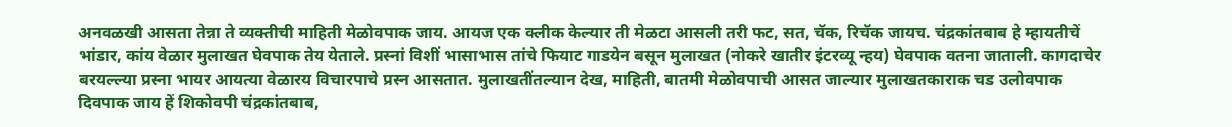अनवळखी आसता तेन्ना ते व्यक्तीची माहिती मेळोवपाक जाय. आयज एक क्लीक केल्यार ती मेळटा आसली तरी फट, सत, चॅक, रिचॅक जायच. चंद्रकांतबाब हे म्हायतीचें भांडार, कांय वेळार मुलाखत घेवपाक तेय येताले. प्रस्नां विशीं भासाभास तांचे फियाट गाडयेन बसून मुलाखत (नोकरे खातीर इंटरव्यू न्हय) घेवपाक वतना जाताली. कागदाचेर बरयल्ल्या प्रस्ना भायर आयत्या वेळारय विचारपाचे प्रस्न आसतात. मुलाखतींतल्यान देख, माहिती, बातमी मेळोवपाची आसत जाल्यार मुलाखतकाराक चड उलोवपाक दिवपाक जाय हें शिकोवपी चंद्रकांतबाब,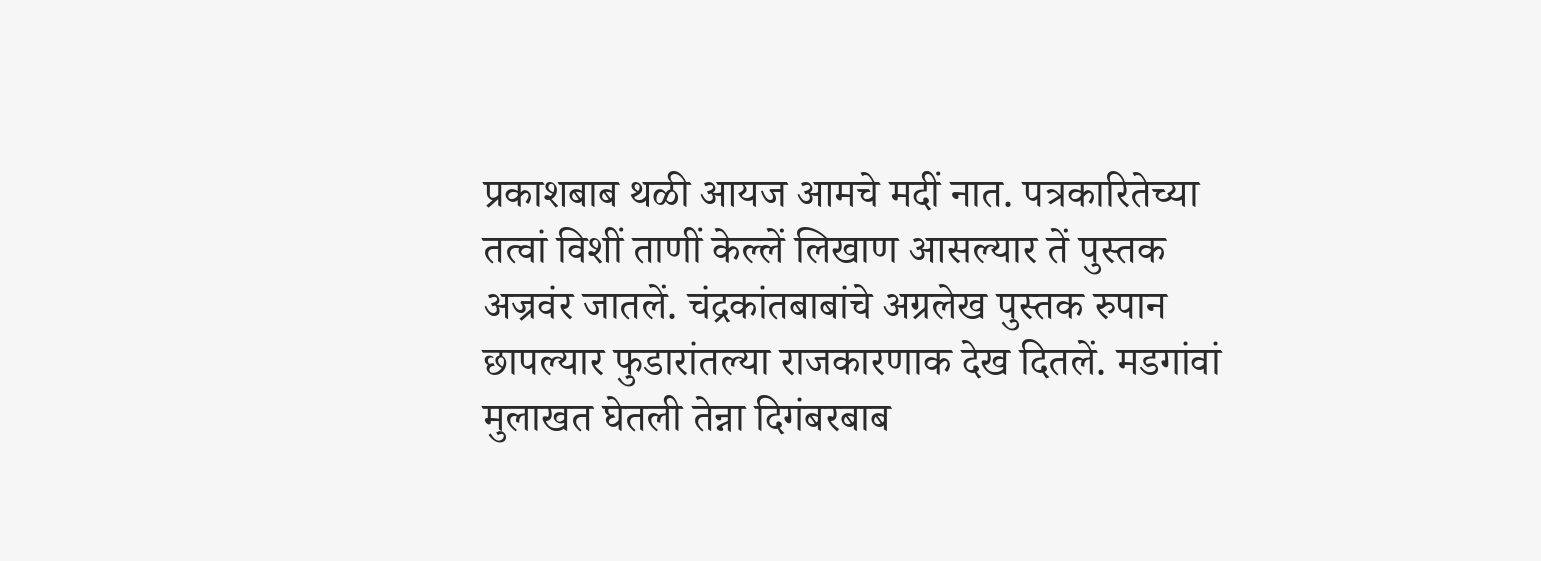प्रकाशबाब थळी आयज आमचे मदीं नात. पत्रकारितेच्या तत्वां विशीं ताणीं केल्लें लिखाण आसल्यार तें पुस्तक अज्रवंर जातलें. चंद्रकांतबाबांचे अग्रलेख पुस्तक रुपान छापल्यार फुडारांतल्या राजकारणाक देख दितलें. मडगांवां मुलाखत घेतली तेन्ना दिगंबरबाब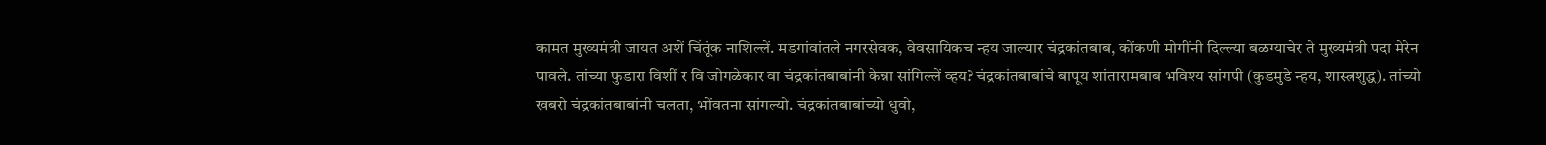कामत मुख्यमंत्री जायत अशें चिंतूंक नाशिल्लें. मडगांवांतले नगरसेवक, वेवसायिकच न्हय जाल्यार चंद्रकांतबाब, कोंकणी मोगींनी दिल्ल्या बळग्याचेर ते मुख्यमंत्री पदा मेरेन पावले. तांच्या फुडारा विशीं र वि जोगळेकार वा चंद्रकांतबाबांनी केन्ना सांगिल्लें व्हय? चंद्रकांतबाबांचे बापूय शांतारामबाब भविश्य सांगपी (कुडमुडे न्हय, शास्त्रशुद्ध). तांच्यो खबरो चंद्रकांतबाबांनी चलता, भोंवतना सांगल्यो. चंद्रकांतबाबांच्यो धुवो,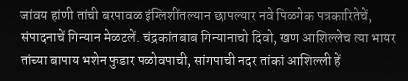जांवय हांणी तांची बरपावळ इंग्लिशींतल्यान छापल्यार नवे पिळगेक पत्रकारितेचें, संपादनाचें गिन्यान मेळटलें. चंद्रकांतबाब गिन्यानाचो दिवो, खण आशिल्लेच त्या भायर तांच्या बापाय भशेन फुडार पळोवपाची, सांगपाची नदर तांकां आशिल्ली हें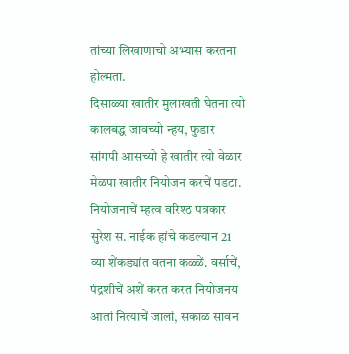तांच्या लिखाणाचो अभ्यास करतना होल्मता.
दिसाळ्या खातीर मुलाखती घेतना त्यो कालबद्ध जावच्यो न्हय, फुडार सांगपी आसच्यो हे खातीर त्यो वेळार मेळपा खातीर नियोजन करचें पडटा. नियोजनाचें म्हत्व वरिश्ठ पत्रकार सुरेश स. नाईक हांचे कडल्यान 21 व्या शेंकड्यांत वतना कळ्ळें. वर्साचें, पंद्रशीचें अशें करत करत नियोजनय आतां नित्याचें जालां, सकाळ सावन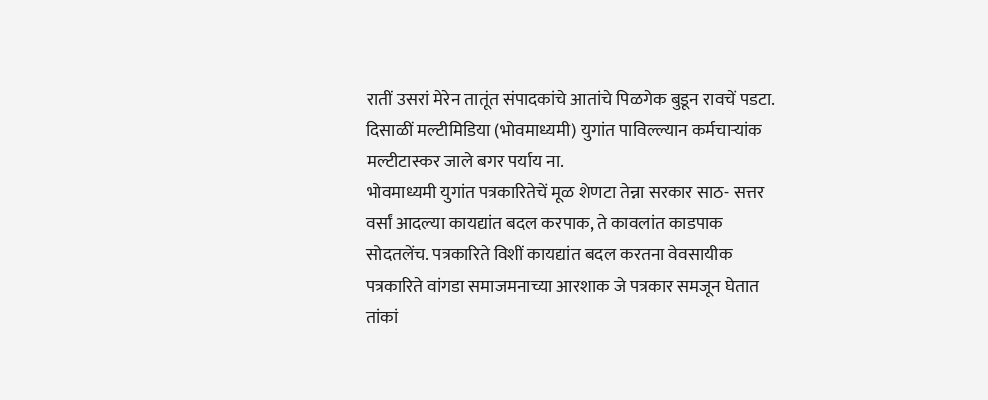रातीं उसरां मेरेन तातूंत संपादकांचे आतांचे पिळगेक बुडून रावचें पडटा. दिसाळीं मल्टीमिडिया (भोवमाध्यमी) युगांत पाविल्ल्यान कर्मचाऱ्यांक मल्टीटास्कर जाले बगर पर्याय ना.
भोवमाध्यमी युगांत पत्रकारितेचें मूळ शेणटा तेन्ना सरकार साठ- सत्तर वर्सां आदल्या कायद्यांत बदल करपाक, ते कावलांत काडपाक सोदतलेंच. पत्रकारिते विशीं कायद्यांत बदल करतना वेवसायीक पत्रकारिते वांगडा समाजमनाच्या आरशाक जे पत्रकार समजून घेतात तांकां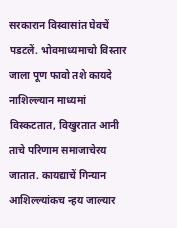सरकारान विस्वासांत घेवचें पडटलें. भोवमाध्यमाचो विस्तार जाला पूण फावो तशे कायदे नाशिल्ल्यान माध्यमां विस्कटतात, विखुरतात आनी ताचे परिणाम समाजाचेरय जातात. कायद्याचें गिन्यान आशिल्ल्यांकच न्हय जाल्यार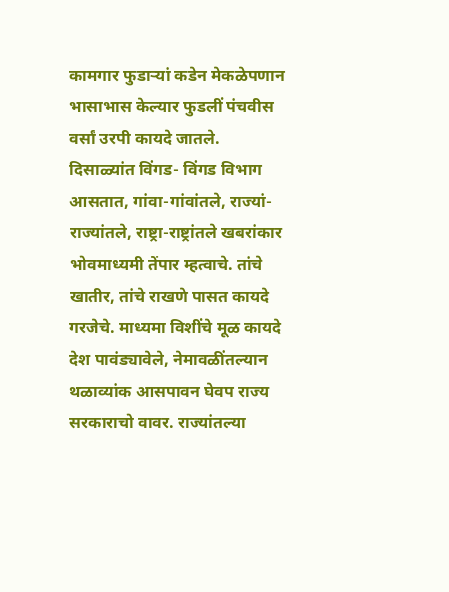कामगार फुडाऱ्यां कडेन मेकळेपणान भासाभास केल्यार फुडलीं पंचवीस वर्सां उरपी कायदे जातले.
दिसाळ्यांत विंगड- विंगड विभाग आसतात, गांवा-गांवांतले, राज्यां-राज्यांतले, राष्ट्रा-राष्ट्रांतले खबरांकार भोवमाध्यमी तेंपार म्हत्वाचे. तांचे खातीर, तांचे राखणे पासत कायदे गरजेचे. माध्यमा विशींचे मूळ कायदे देश पावंड्यावेले, नेमावळींतल्यान थळाव्यांक आसपावन घेवप राज्य सरकाराचो वावर. राज्यांतल्या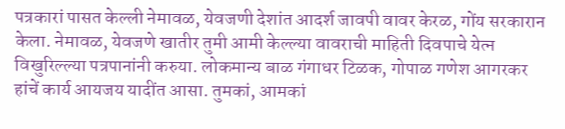पत्रकारां पासत केल्ली नेमावळ, येवजणी देशांत आदर्श जावपी वावर केरळ, गोंय सरकारान केला. नेमावळ, येवजणे खातीर तुमी आमी केल्ल्या वावराची माहिती दिवपाचे येत्न विखुरिल्ल्या पत्रपानांनी करुया. लोकमान्य बाळ गंगाधर टिळक, गोपाळ गणेश आगरकर हांचें कार्य आयजय यादींत आसा. तुमकां, आमकां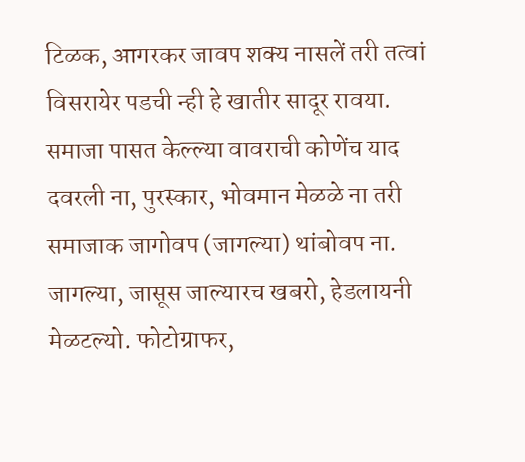टिळक, आगरकर जावप शक्य नासलें तरी तत्वां विसरायेर पडची न्ही हे खातीर सादूर रावया. समाजा पासत केल्ल्या वावराची कोणेंच याद दवरली ना, पुरस्कार, भोवमान मेळळे ना तरी समाजाक जागोवप (जागल्या) थांबोवप ना. जागल्या, जासूस जाल्यारच खबरो, हेडलायनी मेळटल्यो. फोटोग्राफर,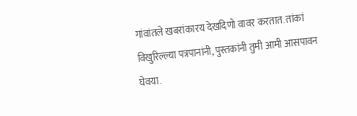गांवांतले खबरांकारय देखदिणो वावर करतात. तांकां विखुरिल्ल्या पत्रपानांनी, पुस्तकांनी तुमी आमी आसपावन घेवया.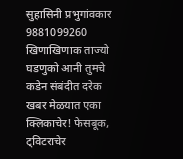सुहासिनी प्रभुगांवकार
9881099260
खिणाखिणाक ताज्यो घडणुको आनी तुमचे कडेन संबंदीत दरेक खबर मेळयात एका क्लिकाचेर! फेसबूक, ट्विटराचेर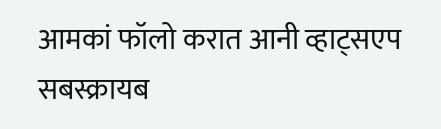आमकां फॉलो करात आनी व्हाट्सएप सबस्क्रायब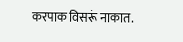करपाक विसरूं नाकात.